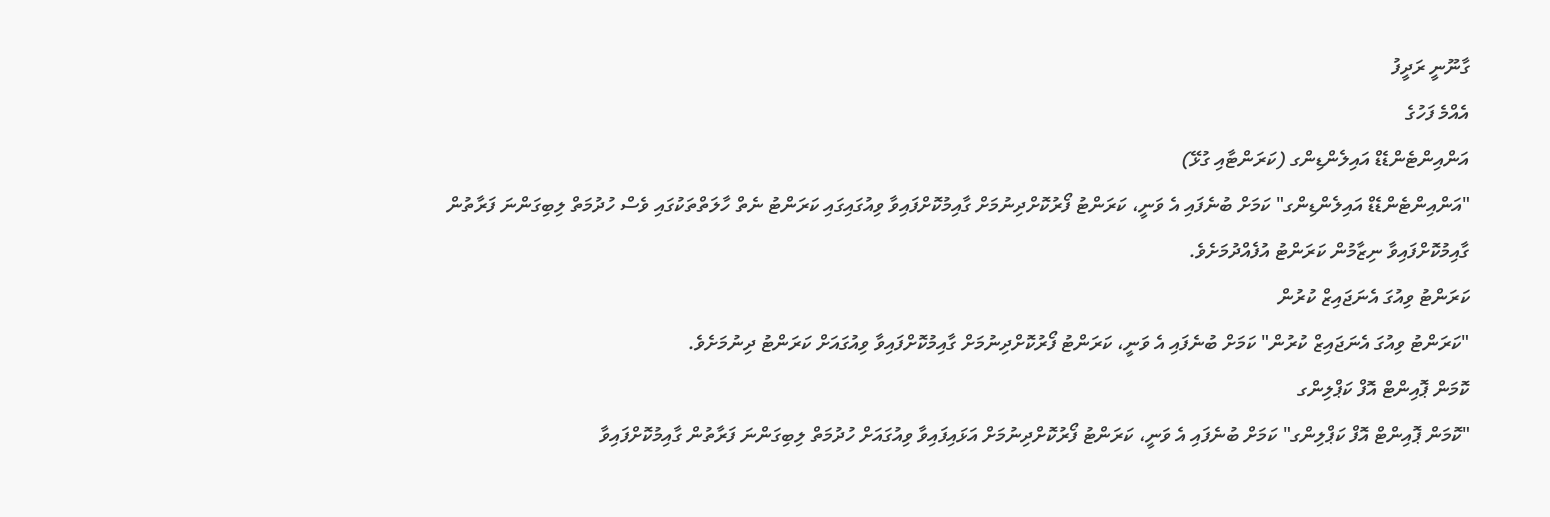ގާނޫނީ ރަދީފު
އެއްމެ ފަހުގެ
އަންއިންޓެންޑެޑް އައިލެންޑިންގ (ކަރަންޓާއި ގުޅޭ)
"އަންއިންޓެންޑެޑް އައިލެންޑިންގ" ކަމަށް ބުނެފައި އެ ވަނީ، ކަރަންޓު ފޯރުކޮށްދިނުމަށް ގާއިމުކޮށްފައިވާ ވިއުގައިގައި ކަރަންޓު ނެތް ހާލަތްތަކުގައި ވެސް ހުދުމަތް ލިބިގަންނަ ފަރާތުން ގާއިމުކޮށްފައިވާ ނިޒާމުން ކަރަންޓު އުފެއްދުމަށެވެ.
ކަރަންޓު ވިއުގަ އެނަޖައިޒް ކުރުން
"ކަރަންޓު ވިއުގަ އެނަޖައިޒް ކުރުން" ކަމަށް ބުނެފައި އެ ވަނީ، ކަރަންޓު ފޯރުކޮށްދިނުމަށް ގާއިމުކޮށްފައިވާ ވިއުގައަށް ކަރަންޓު ދިނުމަށެވެ.
ކޮމަން ޕޮއިންޓް އޮފް ކަޕްލިންގ
"ކޮމަން ޕޮއިންޓް އޮފް ކަޕްލިންގ" ކަމަށް ބުނެފައި އެ ވަނީ، ކަރަންޓު ފޯރުކޮށްދިނުމަށް އަޅައިފައިވާ ވިއުގައަށް ހުދުމަތް ލިބިގަންނަ ފަރާތުން ގާއިމުކޮށްފައިވާ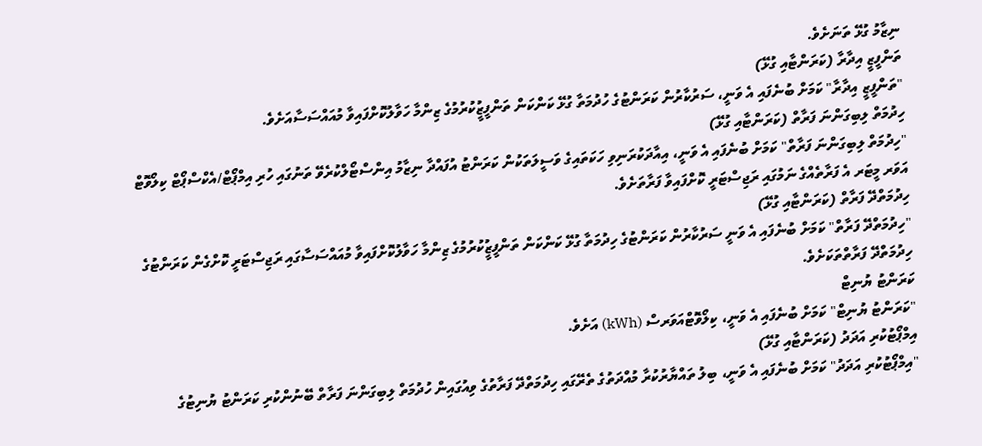ނިޒާމު ގުޅޭ ތަނަށެވެ.
ތަންފީޒީ އިދާރާ (ކަރަންޓާއި ގުޅޭ)
"ތަންފީޒީ އިދާރާ" ކަމަށް ބުނެފައި އެ ވަނީ، ސަރުކާރުން ކަރަންޓުގެ ހުދުމަތާ ގުޅޭ ކަންކަން ތަންފީޒީުކުރުމުގެ ޒިންމާ ހަވާލުކޮށްފައިވާ މުއައްސަސާއަށެވެ.
ހިދުމަތް ލިބިގަންނަ ފަރާތް (ކަރަންޓާއި ގުޅޭ)
"ހިދުމަތް ލިބިގަންނަ ފަރާތް" ކަމަށް ބުނެފައި އެ ވަނީ، އިއާދަކުރަނިވި ހަކަތައިގެ ވަސީލަތަކުން ކަރަންޓު އުފައްދާ ނިޒާމު އިންސްޓޯލްކުރެވޭ ތަނުގައި ހުރި އިމްޕޯޓް/އެކްސްޕޯޓް ކިލޯވޮޓް އަވަރ މީޓަރ އެ ފަރާތެއްގެ ނަމުގައި ރަޖިސްޓަރީ ކޮށްފައިވާ ފަރާތަށެވެ.
ހިދުމަތްދޭ ފަރާތް (ކަރަންޓާއި ގުޅޭ)
"ހިދުމަތްދޭ ފަރާތް" ކަމަށް ބުނެފައި އެ ވަނީ ސަރުކާރުން ކަރަންޓުގެ ހިދުމަތާ ގުޅޭ ކަންކަން ތަންފީޒީުކުރުމުގެ ޒިންމާ ހަވާލުކޮށްފައިވާ މުއައްސަސާގައި ރަޖިސްޓަރީ ކޮށްގެން ކަރަންޓުގެ ހިދުމަތްދޭ ފަރާތްތަކަށެވެ.
ކަރަންޓު ޔުނިޓް
"ކަރަންޓު ޔުނިޓް" ކަމަށް ބުނެފައި އެ ވަނީ، ކިލޯވޮޓްއަވަރސް (kWh) އަށެވެ.
އިމްޕޯޓުކުރި އަދަދު (ކަރަންޓާއި ގުޅޭ)
"އިމްޕޯޓުކުރި އަދަދު" ކަމަށް ބުނެފައި އެ ވަނީ، ބިލު ތައްޔާރުކުރާ މުއްދަތުގެ ތެރޭގައި ހިދުމަތްދޭ ފަރާތުގެ ވިއުގައިން ހުދުމަތް ލިބިގަންނަ ފަރާތް ބޭނުންކުރި ކަރަންޓު ޔުނިޓުގެ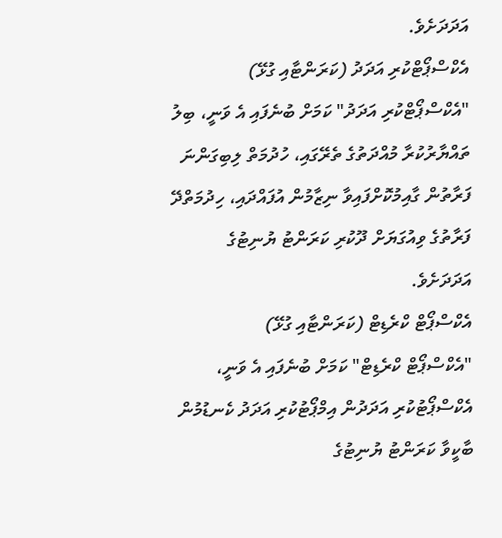އަދަދަށެވެ.
އެކްސްޕޯޓްކުރި އަދަދު (ކަރަންޓާއި ގުޅޭ)
"އެކްސްޕޯޓްކުރި އަދަދު" ކަމަށް ބުނެފައި އެ ވަނީ، ބިލު ތައްޔާރުކުރާ މުއްދަތުގެ ތެރޭގައި، ހުދުމަތް ލިބިގަންނަ ފަރާތުން ގާއިމުކޮށްފައިވާ ނިޒާމުން އުފައްދައި، ހިދުމަތްދޭ ފަރާތުގެ ވިއުގަޔަށް ދޫކުރި ކަރަންޓު ޔުނިޓުގެ އަދަދަށެވެ.
އެކްސްޕޯޓް ކްރެޑިޓް (ކަރަންޓާއި ގުޅޭ)
"އެކްސްޕޯޓް ކްރެޑިޓް" ކަމަށް ބުނެފައި އެ ވަނީ، އެކްސްޕޯޓުކުރި އަދަދުން އިމްޕޯޓުކުރި އަދަދު ކެނޑުމުން ބާކީވާ ކަރަންޓު ޔުނިޓުގެ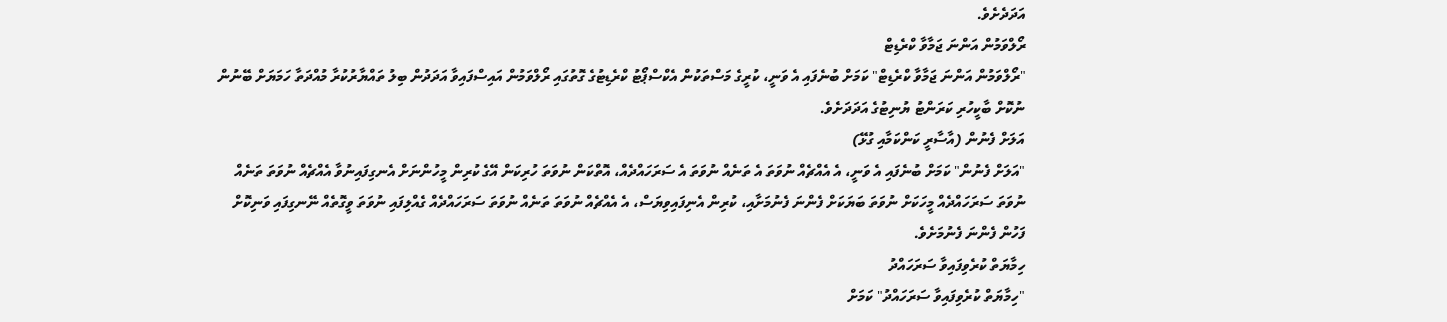އަދަދެށެވެ.
ރޯލްވަމުން އަންނަ ޖަމާވާ ކްރެޑިޓް
"ރޯލްވަމުން އަންނަ ޖަމާވާ ކްރެޑިޓް" ކަމަށް ބުނެފައި އެ ވަނީ، ކުރީގެ މަސްތަކުން އެކްސްޕޯޓު ކްރެޑިޓުގެ ގޮތުގައި ރޯލްވަމުން އައިސްފައިވާ އަދަދުން ބިލު ތައްޔާރުކުރާ މުއްދަތާ ހަމަޔަށް ބޭނުން ނުކޮށް ބާކީހުރި ކަރަންޓު ޔުނިޓުގެ އަދަދަށެވެ.
އަލަށް ފެނުން (އާސާރީ ކަންކަމާއި ގުޅޭ)
"އަލަށް ފެނުން" ކަމަށް ބުނެފައި އެ ވަނީ، އެ އެއްޗެއް ނުވަތަ އެ ތަނެއް ނުވަތަ އެ ސަރަހައްދެއް، އޮތްކަން ނުވަތަ ހުރިކަން އޭގެ ކުރިން މީހުންނަށް އެނގިފައިނުވާ އެއްޗެއް ނުވަތަ ތަނެއް ނުވަތަ ސަރަހައްދެއް މީހަކަށް ނުވަތަ ބަޔަކަށް ފެންނަ ފެނުމަށާއި، ކުރިން އެނިފައިވިޔަސް، އެ އެއްޗެއް ނުވަތަ ތަނެއް ނުވަތަ ސަރަހައްދެއް ގެއްލިފައި ނުވަތަ ވީގޮތެއް ނޭނގިފައި ވަނިކޮށް ފަހުން ފެންނަ ފެނުމަށެވެ.
ހިމާޔަތް ކުރެވިފައިވާ ސަރަހައްދު
"ހިމާޔަތް ކުރެވިފައިވާ ސަރަހައްދު" ކަމަށް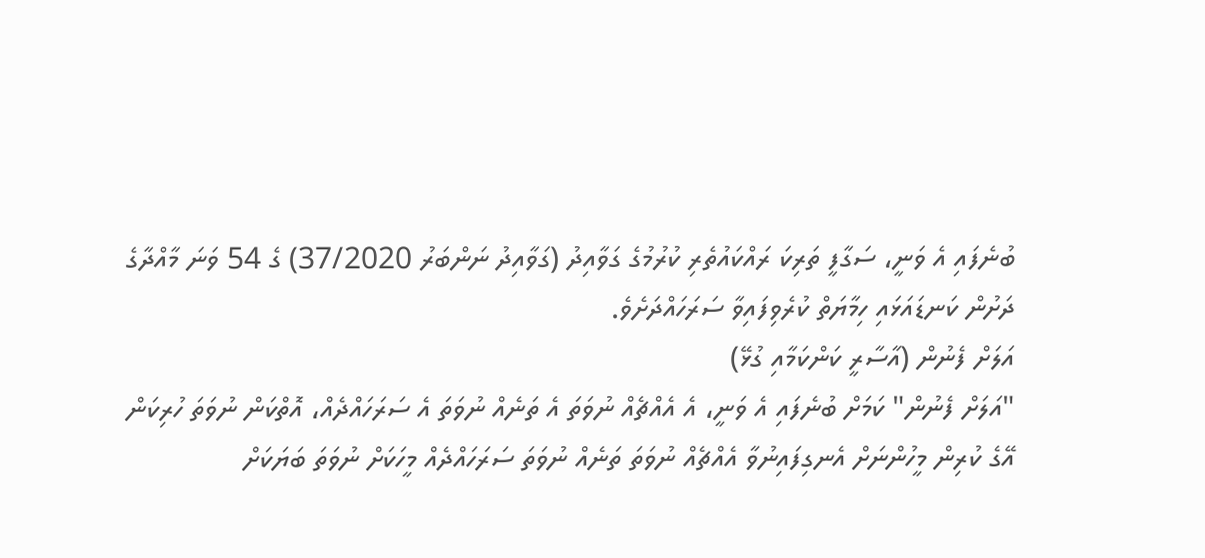ބުނެފައި އެ ވަނީ، ސަގާފީ ތަރިކަ ރައްކައުތެރި ކުރުމުގެ ގަވާއިދު (ގަވާއިދު ނަންބަރު 37/2020) ގެ 54 ވަނަ މާއްދާގެ ދަށުން ކަނޑައަޅައި ހިމާޔަތް ކުރެވިފައިވާ ސަރަހައްދަށެވެ.
އަލަށް ފެނުން (އާސާރީ ކަންކަމާއި ގުޅޭ)
"އަލަށް ފެނުން" ކަމަށް ބުނެފައި އެ ވަނީ، އެ އެއްޗެއް ނުވަތަ އެ ތަނެއް ނުވަތަ އެ ސަރަހައްދެއް، އޮތްކަން ނުވަތަ ހުރިކަން އޭގެ ކުރިން މީހުންނަށް އެނގިފައިނުވާ އެއްޗެއް ނުވަތަ ތަނެއް ނުވަތަ ސަރަހައްދެއް މީހަކަށް ނުވަތަ ބަޔަކަށް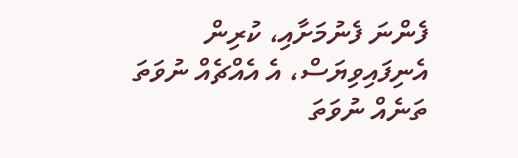ފެންނަ ފެނުމަށާއި، ކުރިން އެނިފައިވިޔަސް، އެ އެއްޗެއް ނުވަތަ ތަނެއް ނުވަތަ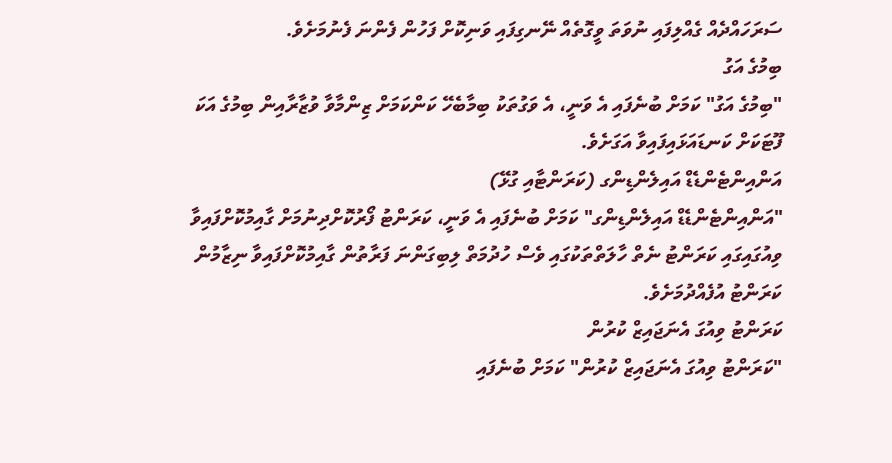ސަރަހައްދެއް ގެއްލިފައި ނުވަތަ ވީގޮތެއް ނޭނގިފައި ވަނިކޮށް ފަހުން ފެންނަ ފެނުމަށެވެ.
ބިމުގެ އަގު
"ބިމުގެ އަގު" ކަމަށް ބުނެފައި އެ ވަނީ، އެ ވަގުތަކު ބިމާބެހޭ ކަންކަމަށް ޒިންމާވާ ވުޒާރާއިން ބިމުގެ އަކަ ފޫޓަކަށް ކަނޑައަޅައިފައިވާ އަގަށެވެ.
އަންއިންޓެންޑެޑް އައިލެންޑިންގ (ކަރަންޓާއި ގުޅޭ)
"އަންއިންޓެންޑެޑް އައިލެންޑިންގ" ކަމަށް ބުނެފައި އެ ވަނީ، ކަރަންޓު ފޯރުކޮށްދިނުމަށް ގާއިމުކޮށްފައިވާ ވިއުގައިގައި ކަރަންޓު ނެތް ހާލަތްތަކުގައި ވެސް ހުދުމަތް ލިބިގަންނަ ފަރާތުން ގާއިމުކޮށްފައިވާ ނިޒާމުން ކަރަންޓު އުފެއްދުމަށެވެ.
ކަރަންޓު ވިއުގަ އެނަޖައިޒް ކުރުން
"ކަރަންޓު ވިއުގަ އެނަޖައިޒް ކުރުން" ކަމަށް ބުނެފައި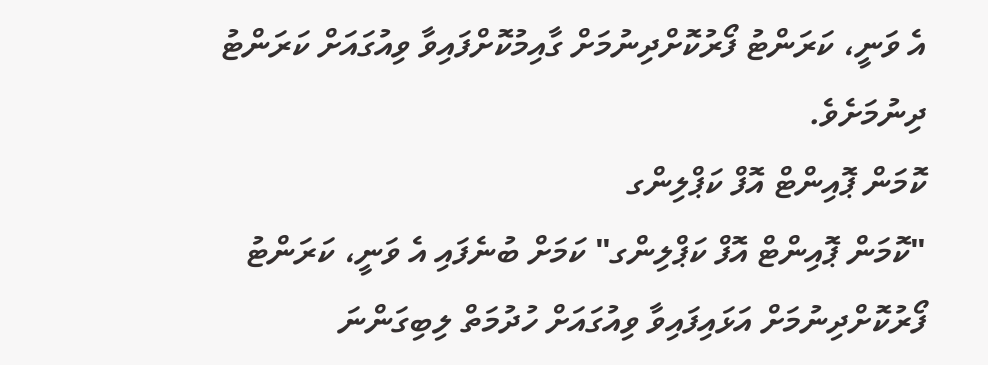އެ ވަނީ، ކަރަންޓު ފޯރުކޮށްދިނުމަށް ގާއިމުކޮށްފައިވާ ވިއުގައަށް ކަރަންޓު ދިނުމަށެވެ.
ކޮމަން ޕޮއިންޓް އޮފް ކަޕްލިންގ
"ކޮމަން ޕޮއިންޓް އޮފް ކަޕްލިންގ" ކަމަށް ބުނެފައި އެ ވަނީ، ކަރަންޓު ފޯރުކޮށްދިނުމަށް އަޅައިފައިވާ ވިއުގައަށް ހުދުމަތް ލިބިގަންނަ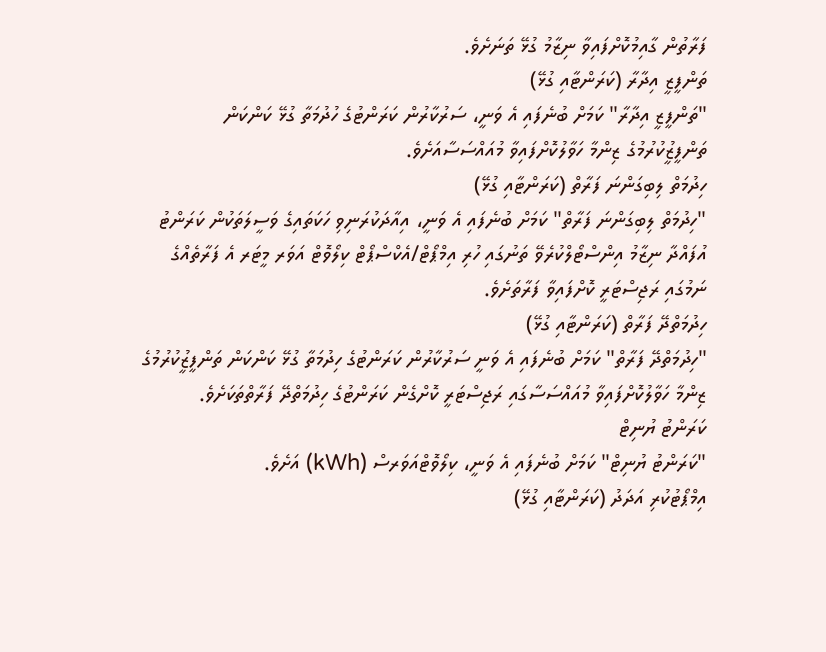ފަރާތުން ގާއިމުކޮށްފައިވާ ނިޒާމު ގުޅޭ ތަނަށެވެ.
ތަންފީޒީ އިދާރާ (ކަރަންޓާއި ގުޅޭ)
"ތަންފީޒީ އިދާރާ" ކަމަށް ބުނެފައި އެ ވަނީ، ސަރުކާރުން ކަރަންޓުގެ ހުދުމަތާ ގުޅޭ ކަންކަން ތަންފީޒީުކުރުމުގެ ޒިންމާ ހަވާލުކޮށްފައިވާ މުއައްސަސާއަށެވެ.
ހިދުމަތް ލިބިގަންނަ ފަރާތް (ކަރަންޓާއި ގުޅޭ)
"ހިދުމަތް ލިބިގަންނަ ފަރާތް" ކަމަށް ބުނެފައި އެ ވަނީ، އިއާދަކުރަނިވި ހަކަތައިގެ ވަސީލަތަކުން ކަރަންޓު އުފައްދާ ނިޒާމު އިންސްޓޯލްކުރެވޭ ތަނުގައި ހުރި އިމްޕޯޓް/އެކްސްޕޯޓް ކިލޯވޮޓް އަވަރ މީޓަރ އެ ފަރާތެއްގެ ނަމުގައި ރަޖިސްޓަރީ ކޮށްފައިވާ ފަރާތަށެވެ.
ހިދުމަތްދޭ ފަރާތް (ކަރަންޓާއި ގުޅޭ)
"ހިދުމަތްދޭ ފަރާތް" ކަމަށް ބުނެފައި އެ ވަނީ ސަރުކާރުން ކަރަންޓުގެ ހިދުމަތާ ގުޅޭ ކަންކަން ތަންފީޒީުކުރުމުގެ ޒިންމާ ހަވާލުކޮށްފައިވާ މުއައްސަސާގައި ރަޖިސްޓަރީ ކޮށްގެން ކަރަންޓުގެ ހިދުމަތްދޭ ފަރާތްތަކަށެވެ.
ކަރަންޓު ޔުނިޓް
"ކަރަންޓު ޔުނިޓް" ކަމަށް ބުނެފައި އެ ވަނީ، ކިލޯވޮޓްއަވަރސް (kWh) އަށެވެ.
އިމްޕޯޓުކުރި އަދަދު (ކަރަންޓާއި ގުޅޭ)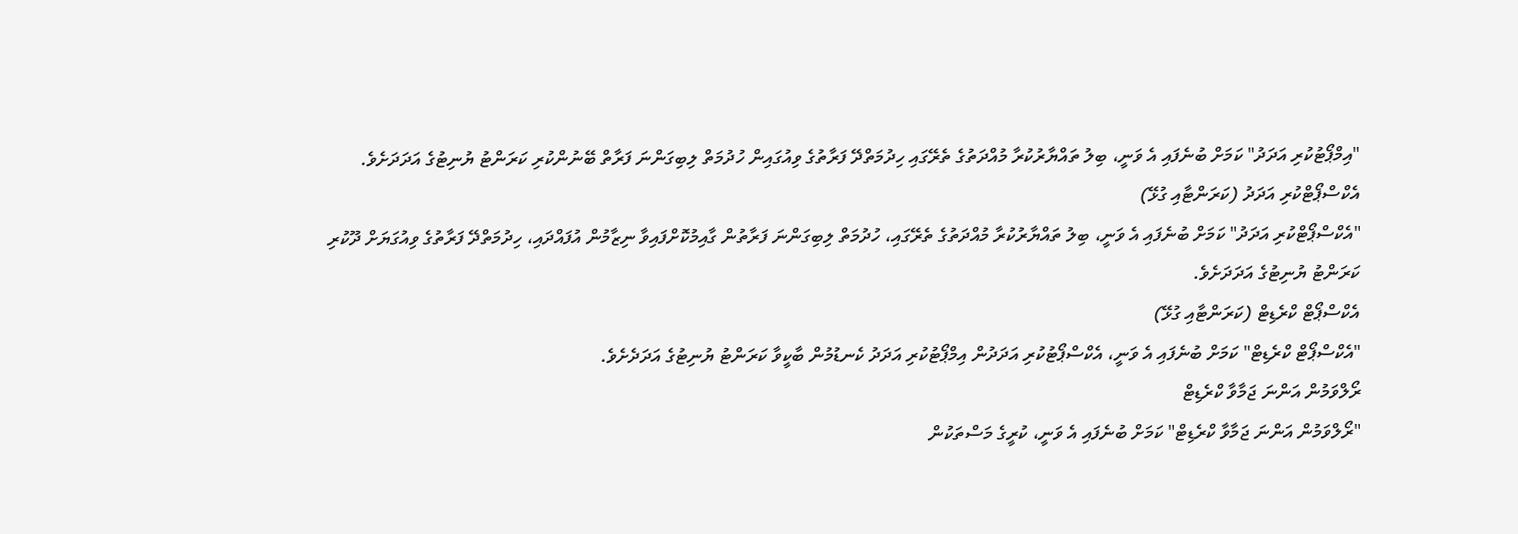"އިމްޕޯޓުކުރި އަދަދު" ކަމަށް ބުނެފައި އެ ވަނީ، ބިލު ތައްޔާރުކުރާ މުއްދަތުގެ ތެރޭގައި ހިދުމަތްދޭ ފަރާތުގެ ވިއުގައިން ހުދުމަތް ލިބިގަންނަ ފަރާތް ބޭނުންކުރި ކަރަންޓު ޔުނިޓުގެ އަދަދަށެވެ.
އެކްސްޕޯޓްކުރި އަދަދު (ކަރަންޓާއި ގުޅޭ)
"އެކްސްޕޯޓްކުރި އަދަދު" ކަމަށް ބުނެފައި އެ ވަނީ، ބިލު ތައްޔާރުކުރާ މުއްދަތުގެ ތެރޭގައި، ހުދުމަތް ލިބިގަންނަ ފަރާތުން ގާއިމުކޮށްފައިވާ ނިޒާމުން އުފައްދައި، ހިދުމަތްދޭ ފަރާތުގެ ވިއުގަޔަށް ދޫކުރި ކަރަންޓު ޔުނިޓުގެ އަދަދަށެވެ.
އެކްސްޕޯޓް ކްރެޑިޓް (ކަރަންޓާއި ގުޅޭ)
"އެކްސްޕޯޓް ކްރެޑިޓް" ކަމަށް ބުނެފައި އެ ވަނީ، އެކްސްޕޯޓުކުރި އަދަދުން އިމްޕޯޓުކުރި އަދަދު ކެނޑުމުން ބާކީވާ ކަރަންޓު ޔުނިޓުގެ އަދަދެށެވެ.
ރޯލްވަމުން އަންނަ ޖަމާވާ ކްރެޑިޓް
"ރޯލްވަމުން އަންނަ ޖަމާވާ ކްރެޑިޓް" ކަމަށް ބުނެފައި އެ ވަނީ، ކުރީގެ މަސްތަކުން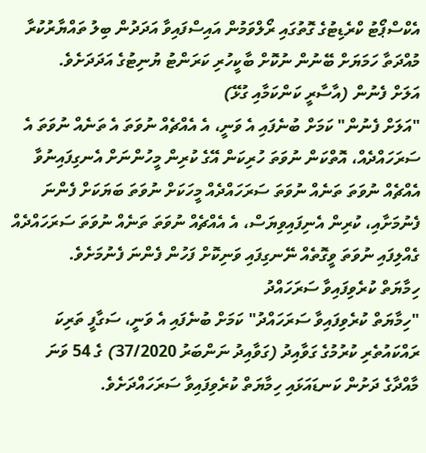އެކްސްޕޯޓު ކްރެޑިޓުގެ ގޮތުގައި ރޯލްވަމުން އައިސްފައިވާ އަދަދުން ބިލު ތައްޔާރުކުރާ މުއްދަތާ ހަމަޔަށް ބޭނުން ނުކޮށް ބާކީހުރި ކަރަންޓު ޔުނިޓުގެ އަދަދަށެވެ.
އަލަށް ފެނުން (އާސާރީ ކަންކަމާއި ގުޅޭ)
"އަލަށް ފެނުން" ކަމަށް ބުނެފައި އެ ވަނީ، އެ އެއްޗެއް ނުވަތަ އެ ތަނެއް ނުވަތަ އެ ސަރަހައްދެއް، އޮތްކަން ނުވަތަ ހުރިކަން އޭގެ ކުރިން މީހުންނަށް އެނގިފައިނުވާ އެއްޗެއް ނުވަތަ ތަނެއް ނުވަތަ ސަރަހައްދެއް މީހަކަށް ނުވަތަ ބަޔަކަށް ފެންނަ ފެނުމަށާއި، ކުރިން އެނިފައިވިޔަސް، އެ އެއްޗެއް ނުވަތަ ތަނެއް ނުވަތަ ސަރަހައްދެއް ގެއްލިފައި ނުވަތަ ވީގޮތެއް ނޭނގިފައި ވަނިކޮށް ފަހުން ފެންނަ ފެނުމަށެވެ.
ހިމާޔަތް ކުރެވިފައިވާ ސަރަހައްދު
"ހިމާޔަތް ކުރެވިފައިވާ ސަރަހައްދު" ކަމަށް ބުނެފައި އެ ވަނީ، ސަގާފީ ތަރިކަ ރައްކައުތެރި ކުރުމުގެ ގަވާއިދު (ގަވާއިދު ނަންބަރު 37/2020) ގެ 54 ވަނަ މާއްދާގެ ދަށުން ކަނޑައަޅައި ހިމާޔަތް ކުރެވިފައިވާ ސަރަހައްދަށެވެ.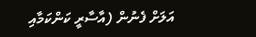އަލަށް ފެނުން (އާސާރީ ކަންކަމާއި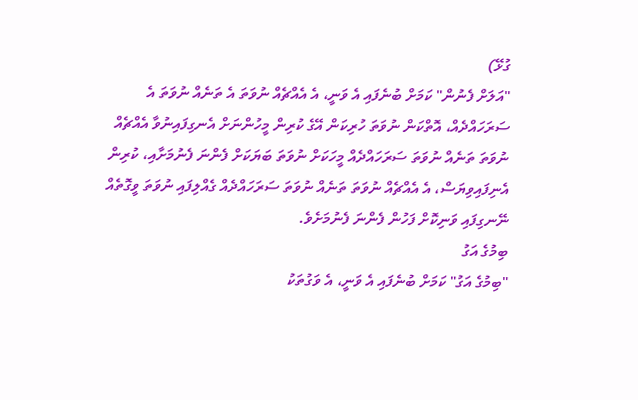ގުޅޭ)
"އަލަށް ފެނުން" ކަމަށް ބުނެފައި އެ ވަނީ، އެ އެއްޗެއް ނުވަތަ އެ ތަނެއް ނުވަތަ އެ ސަރަހައްދެއް، އޮތްކަން ނުވަތަ ހުރިކަން އޭގެ ކުރިން މީހުންނަށް އެނގިފައިނުވާ އެއްޗެއް ނުވަތަ ތަނެއް ނުވަތަ ސަރަހައްދެއް މީހަކަށް ނުވަތަ ބަޔަކަށް ފެންނަ ފެނުމަށާއި، ކުރިން އެނިފައިވިޔަސް، އެ އެއްޗެއް ނުވަތަ ތަނެއް ނުވަތަ ސަރަހައްދެއް ގެއްލިފައި ނުވަތަ ވީގޮތެއް ނޭނގިފައި ވަނިކޮށް ފަހުން ފެންނަ ފެނުމަށެވެ.
ބިމުގެ އަގު
"ބިމުގެ އަގު" ކަމަށް ބުނެފައި އެ ވަނީ، އެ ވަގުތަކު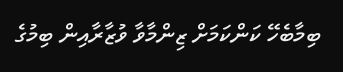ބިމާބެހޭ ކަންކަމަށް ޒިންމާވާ ވުޒާރާއިން ބިމުގެ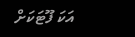އަކަ ފޫޓަކަށް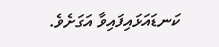ކަނޑައަޅައިފައިވާ އަގަށެވެ.